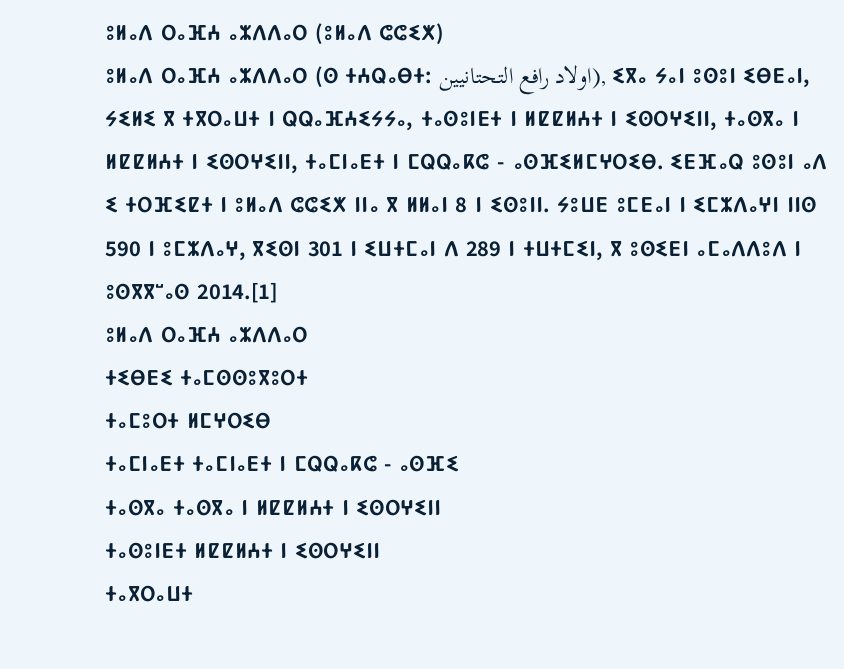ⵓⵍⴰⴷ ⵔⴰⴼⵄ ⴰⵣⴷⴷⴰⵔ (ⵓⵍⴰⴷ ⵛⵛⵉⵅ)
ⵓⵍⴰⴷ ⵔⴰⴼⵄ ⴰⵣⴷⴷⴰⵔ (ⵙ ⵜⵄⵕⴰⴱⵜ: اولاد رافع التحتانيين), ⵉⴳⴰ ⵢⴰⵏ ⵓⵙⵓⵏ ⵉⴱⴹⴰⵏ, ⵢⵉⵍⵉ ⴳ ⵜⴳⵔⴰⵡⵜ ⵏ ⵕⵕⴰⴼⵄⵉⵢⵢⴰ, ⵜⴰⵙⵓⵏⴹⵜ ⵏ ⵍⵇⵇⵍⵄⵜ ⵏ ⵉⵙⵔⵖⵉⵏⵏ, ⵜⴰⵙⴳⴰ ⵏ ⵍⵇⵇⵍⵄⵜ ⵏ ⵉⵙⵔⵖⵉⵏⵏ, ⵜⴰⵎⵏⴰⴹⵜ ⵏ ⵎⵕⵕⴰⴽⵛ - ⴰⵙⴼⵉⵍⵎⵖⵔⵉⴱ. ⵉⴹⴼⴰⵕ ⵓⵙⵓⵏ ⴰⴷ ⵉ ⵜⵔⴼⵉⵇⵜ ⵏ ⵓⵍⴰⴷ ⵛⵛⵉⵅ ⵏⵏⴰ ⴳ ⵍⵍⴰⵏ 8 ⵏ ⵉⵙⵓⵏⵏ. ⵢⵓⵡⴹ ⵓⵎⴹⴰⵏ ⵏ ⵉⵎⵣⴷⴰⵖⵏ ⵏⵏⵙ 590 ⵏ ⵓⵎⵣⴷⴰⵖ, ⴳⵉⵙⵏ 301 ⵏ ⵉⵡⵜⵎⴰⵏ ⴷ 289 ⵏ ⵜⵡⵜⵎⵉⵏ, ⴳ ⵓⵙⵉⴹⵏ ⴰⵎⴰⴷⴷⵓⴷ ⵏ ⵓⵙⴳⴳⵯⴰⵙ 2014.[1]
ⵓⵍⴰⴷ ⵔⴰⴼⵄ ⴰⵣⴷⴷⴰⵔ
ⵜⵉⴱⴹⵉ ⵜⴰⵎⵙⵙⵓⴳⵓⵔⵜ
ⵜⴰⵎⵓⵔⵜ ⵍⵎⵖⵔⵉⴱ
ⵜⴰⵎⵏⴰⴹⵜ ⵜⴰⵎⵏⴰⴹⵜ ⵏ ⵎⵕⵕⴰⴽⵛ - ⴰⵙⴼⵉ
ⵜⴰⵙⴳⴰ ⵜⴰⵙⴳⴰ ⵏ ⵍⵇⵇⵍⵄⵜ ⵏ ⵉⵙⵔⵖⵉⵏⵏ
ⵜⴰⵙⵓⵏⴹⵜ ⵍⵇⵇⵍⵄⵜ ⵏ ⵉⵙⵔⵖⵉⵏⵏ
ⵜⴰⴳⵔⴰⵡⵜ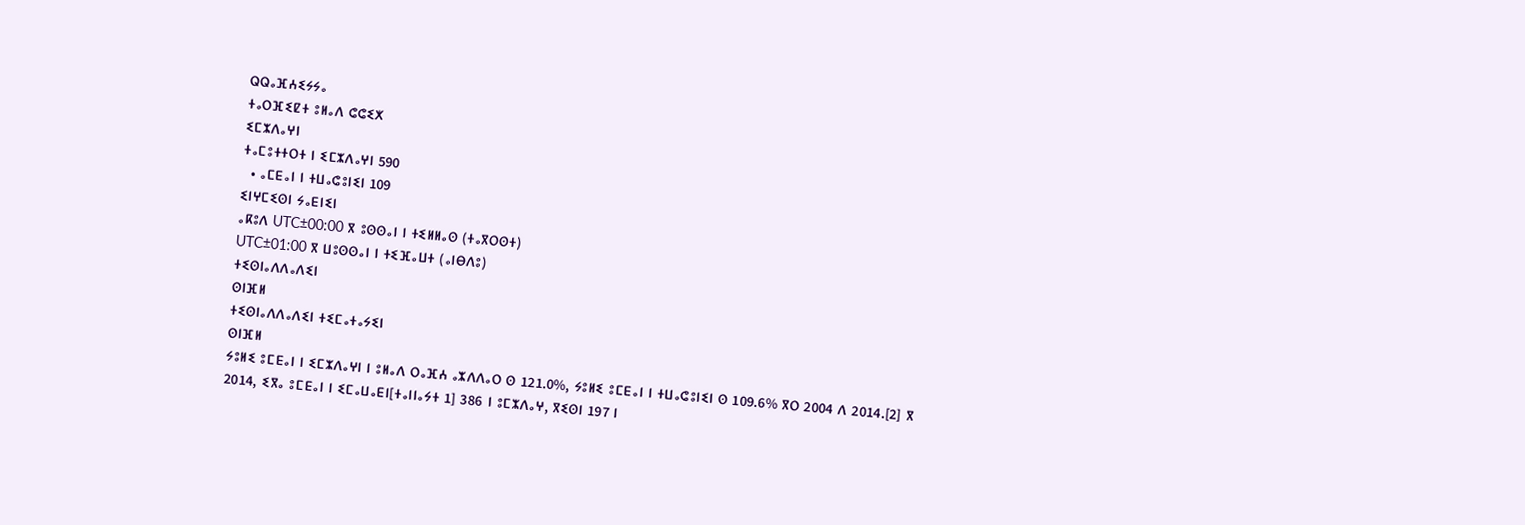ⵕⵕⴰⴼⵄⵉⵢⵢⴰ
ⵜⴰⵔⴼⵉⵇⵜ ⵓⵍⴰⴷ ⵛⵛⵉⵅ
ⵉⵎⵣⴷⴰⵖⵏ
ⵜⴰⵎⵓⵜⵜⵔⵜ ⵏ ⵉⵎⵣⴷⴰⵖⵏ 590
  • ⴰⵎⴹⴰⵏ ⵏ ⵜⵡⴰⵛⵓⵏⵉⵏ 109
ⵉⵏⵖⵎⵉⵙⵏ ⵢⴰⴹⵏⵉⵏ
ⴰⴽⵓⴷ UTC±00:00 ⴳ ⵓⵙⵙⴰⵏ ⵏ ⵜⵉⵍⵍⴰⵙ (ⵜⴰⴳⵔⵙⵜ)
UTC±01:00 ⴳ ⵡⵓⵙⵙⴰⵏ ⵏ ⵜⵉⴼⴰⵡⵜ (ⴰⵏⴱⴷⵓ)
ⵜⵉⵙⵏⴰⴷⴷⴰⴷⵉⵏ
ⵙⵏⴼⵍ
ⵜⵉⵙⵏⴰⴷⴷⴰⴷⵉⵏ ⵜⵉⵎⴰⵜⴰⵢⵉⵏ
ⵙⵏⴼⵍ
ⵢⵓⵍⵉ ⵓⵎⴹⴰⵏ ⵏ ⵉⵎⵣⴷⴰⵖⵏ ⵏ ⵓⵍⴰⴷ ⵔⴰⴼⵄ ⴰⵣⴷⴷⴰⵔ ⵙ 121.0%, ⵢⵓⵍⵉ ⵓⵎⴹⴰⵏ ⵏ ⵜⵡⴰⵛⵓⵏⵉⵏ ⵙ 109.6% ⴳⵔ 2004 ⴷ 2014.[2] ⴳ 2014, ⵉⴳⴰ ⵓⵎⴹⴰⵏ ⵏ ⵉⵎⴰⵡⴰⴹⵏ[ⵜⴰⵏⵏⴰⵢⵜ 1] 386 ⵏ ⵓⵎⵣⴷⴰⵖ, ⴳⵉⵙⵏ 197 ⵏ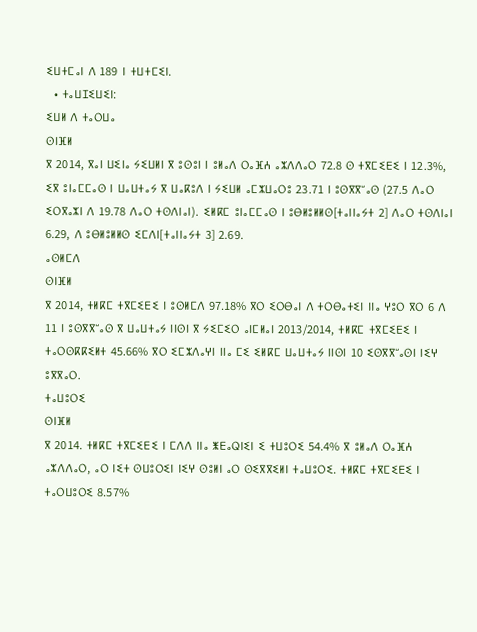ⵉⵡⵜⵎⴰⵏ ⴷ 189 ⵏ ⵜⵡⵜⵎⵉⵏ.
  • ⵜⴰⵡⵊⵉⵡⵉⵏ:
ⵉⵡⵍ ⴷ ⵜⴰⵔⵡⴰ
ⵙⵏⴼⵍ
ⴳ 2014, ⴳⴰⵏ ⵡⵉⵏⴰ ⵢⵉⵡⵍⵏ ⴳ ⵓⵙⵓⵏ ⵏ ⵓⵍⴰⴷ ⵔⴰⴼⵄ ⴰⵣⴷⴷⴰⵔ 72.8 ⵙ ⵜⴳⵎⵉⴹⵉ ⵏ 12.3%, ⵉⴳ ⵓⵏⴰⵎⵎⴰⵙ ⵏ ⵡⴰⵡⵜⴰⵢ ⴳ ⵡⴰⴽⵓⴷ ⵏ ⵢⵉⵡⵍ ⴰⵎⵣⵡⴰⵔⵓ 23.71 ⵏ ⵓⵙⴳⴳⵯⴰⵙ (27.5 ⴷⴰⵔ ⵉⵔⴳⴰⵣⵏ ⴷ 19.78 ⴷⴰⵔ ⵜⵙⴷⵏⴰⵏ). ⵉⵍⴽⵎ ⵓⵏⴰⵎⵎⴰⵙ ⵏ ⵓⴱⵍⵓⵍⵍⵙ[ⵜⴰⵏⵏⴰⵢⵜ 2] ⴷⴰⵔ ⵜⵙⴷⵏⴰⵏ 6.29, ⴷ ⵓⴱⵍⵓⵍⵍⵙ ⵉⵎⴷⵏ[ⵜⴰⵏⵏⴰⵢⵜ 3] 2.69.
ⴰⵙⵍⵎⴷ
ⵙⵏⴼⵍ
ⴳ 2014, ⵜⵍⴽⵎ ⵜⴳⵎⵉⴹⵉ ⵏ ⵓⵙⵍⵎⴷ 97.18% ⴳⵔ ⵉⵔⴱⴰⵏ ⴷ ⵜⵔⴱⴰⵜⵉⵏ ⵏⵏⴰ ⵖⵓⵔ ⴳⵔ 6 ⴷ 11 ⵏ ⵓⵙⴳⴳⵯⴰⵙ ⴳ ⵡⴰⵡⵜⴰⵢ ⵏⵏⵙⵏ ⴳ ⵢⵉⵎⵉⵔ ⴰⵏⵎⵍⴰⵏ 2013/2014, ⵜⵍⴽⵎ ⵜⴳⵎⵉⴹⵉ ⵏ ⵜⴰⵔⵙⴽⴽⵉⵍⵜ 45.66% ⴳⵔ ⵉⵎⵣⴷⴰⵖⵏ ⵏⵏⴰ ⵎⵉ ⵉⵍⴽⵎ ⵡⴰⵡⵜⴰⵢ ⵏⵏⵙⵏ 10 ⵉⵙⴳⴳⵯⴰⵙⵏ ⵏⵉⵖ ⵓⴳⴳⴰⵔ.
ⵜⴰⵡⵓⵔⵉ
ⵙⵏⴼⵍ
ⴳ 2014. ⵜⵍⴽⵎ ⵜⴳⵎⵉⴹⵉ ⵏ ⵎⴷⴷ ⵏⵏⴰ ⵥⴹⴰⵕⵏⵉⵏ ⵉ ⵜⵡⵓⵔⵉ 54.4% ⴳ ⵓⵍⴰⴷ ⵔⴰⴼⵄ ⴰⵣⴷⴷⴰⵔ, ⴰⵔ ⵏⵉⵜ ⵙⵡⵓⵔⵉⵏ ⵏⵉⵖ ⵙⵓⵍⵏ ⴰⵔ ⵙⵉⴳⴳⵉⵍⵏ ⵜⴰⵡⵓⵔⵉ. ⵜⵍⴽⵎ ⵜⴳⵎⵉⴹⵉ ⵏ ⵜⴰⵔⵡⵓⵔⵉ 8.57%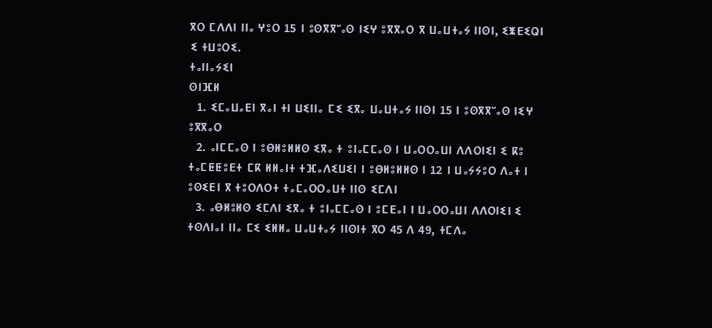ⴳⵔ ⵎⴷⴷⵏ ⵏⵏⴰ ⵖⵓⵔ 15 ⵏ ⵓⵙⴳⴳⵯⴰⵙ ⵏⵉⵖ ⵓⴳⴳⴰⵔ ⴳ ⵡⴰⵡⵜⴰⵢ ⵏⵏⵙⵏ, ⵉⵥⴹⵉⵕⵏ ⵉ ⵜⵡⵓⵔⵉ.
ⵜⴰⵏⵏⴰⵢⵉⵏ
ⵙⵏⴼⵍ
  1. ⵉⵎⴰⵡⴰⴹⵏ ⴳⴰⵏ ⵜⵏ ⵡⵉⵏⵏⴰ ⵎⵉ ⵉⴳⴰ ⵡⴰⵡⵜⴰⵢ ⵏⵏⵙⵏ 15 ⵏ ⵓⵙⴳⴳⵯⴰⵙ ⵏⵉⵖ ⵓⴳⴳⴰⵔ
  2. ⴰⵏⵎⵎⴰⵙ ⵏ ⵓⴱⵍⵓⵍⵍⵙ ⵉⴳⴰ ⵜ ⵓⵏⴰⵎⵎⴰⵙ ⵏ ⵡⴰⵔⵔⴰⵡⵏ ⴷⴷⵔⵏⵉⵏ ⵉ ⴽⵓ ⵜⴰⵎⵟⵟⵓⴹⵜ ⵎⴽ ⵍⵍⴰⵏⵜ ⵜⴼⴰⴷⵉⵡⵉⵏ ⵏ ⵓⴱⵍⵓⵍⵍⵙ ⵏ 12 ⵏ ⵡⴰⵢⵢⵓⵔ ⴷⴰⵜ ⵏ ⵓⵙⵉⴹⵏ ⴳ ⵜⵓⵔⴷⵔⵜ ⵜⴰⵎⴰⵔⵔⴰⵡⵜ ⵏⵏⵙ ⵉⵎⴷⵏ
  3. ⴰⴱⵍⵓⵍⵙ ⵉⵎⴷⵏ ⵉⴳⴰ ⵜ ⵓⵏⴰⵎⵎⴰⵙ ⵏ ⵓⵎⴹⴰⵏ ⵏ ⵡⴰⵔⵔⴰⵡⵏ ⴷⴷⵔⵏⵉⵏ ⵉ ⵜⵙⴷⵏⴰⵏ ⵏⵏⴰ ⵎⵉ ⵉⵍⵍⴰ ⵡⴰⵡⵜⴰⵢ ⵏⵏⵙⵏⵜ ⴳⵔ 45 ⴷ 49, ⵜⵎⴷⴰ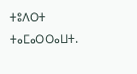ⵜⵓⴷⵔⵜ ⵜⴰⵎⴰⵔⵔⴰⵡⵜ.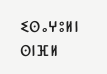ⵉⵙⴰⵖⵓⵍⵏ
ⵙⵏⴼⵍ